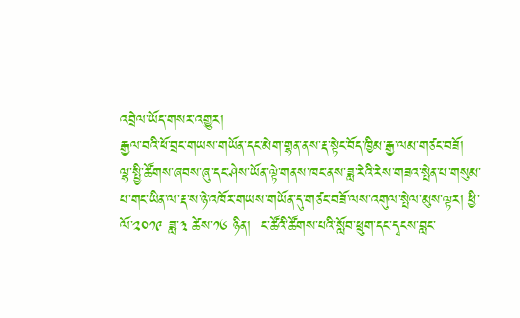འབྲེལ་ཡོད་གསར་འགྱུར།
རྒྱལ་བའི་ཕོ་བྲང་གཡས་གཡོན་དང་མེག་གྷན་ནས་རྡ་སྟེང་བོད་ཁྱིམ་རྒྱ་ལམ་གཙང་བཟོ།
ལྷ་སྤྱི་ཚོགས་ཞབས་ཞུ་དང་ཤེས་ཡོན་ལྟེ་གནས་ཁང་ནས་ཟླ་རེའི་རེས་གཟའ་སྤེན་པ་གསུམ་པ་གང་ཡིན་ལ་རྡ་ས་ཉེ་འཁོར་གཡས་གཡོན་དུ་གཙང་བཟོ་ལས་འགུལ་སྤེལ་མུས་ལྟར། ཕྱི་ལོ་༢༠༡༩ ཟླ་༣ ཚེས་༡༦ ཉིན།  ང་ཚོའི་ཚོགས་པའི་སློབ་ཕྲུག་དང་དྭངས་བླང་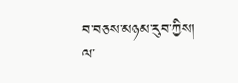བ་བཅས་མཉམ་རུབ་ཀྱིས།
ལ་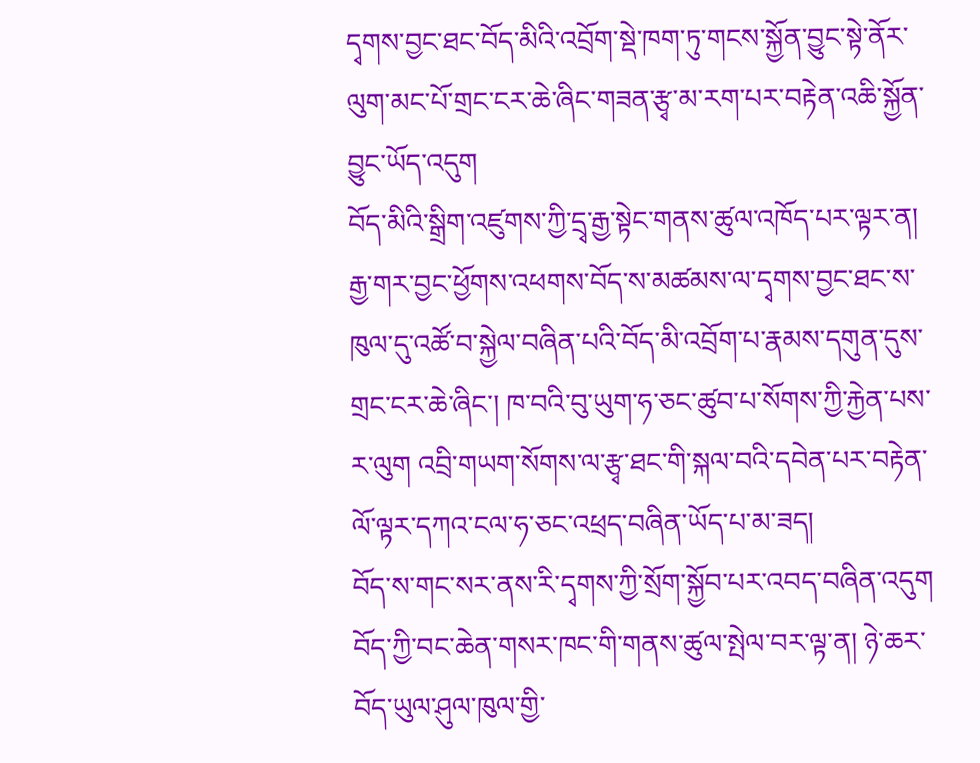དྭགས་བྱང་ཐང་བོད་མིའི་འབྲོག་སྡེ་ཁག་ཏུ་གངས་སྐྱོན་བྱུང་སྟེ་ནོར་ལུག་མང་པོ་གྲང་ངར་ཆེ་ཞིང་གཟན་རྩྭ་མ་རག་པར་བརྟེན་འཆི་སྐྱོན་བྱུང་ཡོད་འདུག
བོད་མིའི་སྒྲིག་འཛུགས་ཀྱི་དྲྭ་རྒྱ་སྟེང་གནས་ཚུལ་འཁོད་པར་ལྟར་ན། རྒྱ་གར་བྱང་ཕྱོགས་འཕགས་བོད་ས་མཚམས་ལ་དྭགས་བྱང་ཐང་ས་ཁུལ་དུ་འཚོ་བ་སྐྱེལ་བཞིན་པའི་བོད་མི་འབྲོག་པ་རྣམས་དགུན་དུས་གྲང་ངར་ཆེ་ཞིང་། ཁ་བའི་བུ་ཡུག་ཧ་ཅང་ཚུབ་པ་སོགས་ཀྱི་རྐྱེན་པས་ར་ལུག འབྲི་གཡག་སོགས་ལ་རྩྭ་ཐང་གི་སྐལ་བའི་དབེན་པར་བརྟེན་ལོ་ལྟར་དཀའ་ངལ་ཧ་ཅང་འཕྲད་བཞིན་ཡོད་པ་མ་ཟད།
བོད་ས་གང་སར་ནས་རི་དྭགས་ཀྱི་སྲོག་སྐྱོབ་པར་འབད་བཞིན་འདུག
བོད་ཀྱི་བང་ཆེན་གསར་ཁང་གི་གནས་ཚུལ་སྤེལ་བར་ལྟ་ན། ཉེ་ཆར་བོད་ཡུལ་ཤུལ་ཁུལ་གྱི་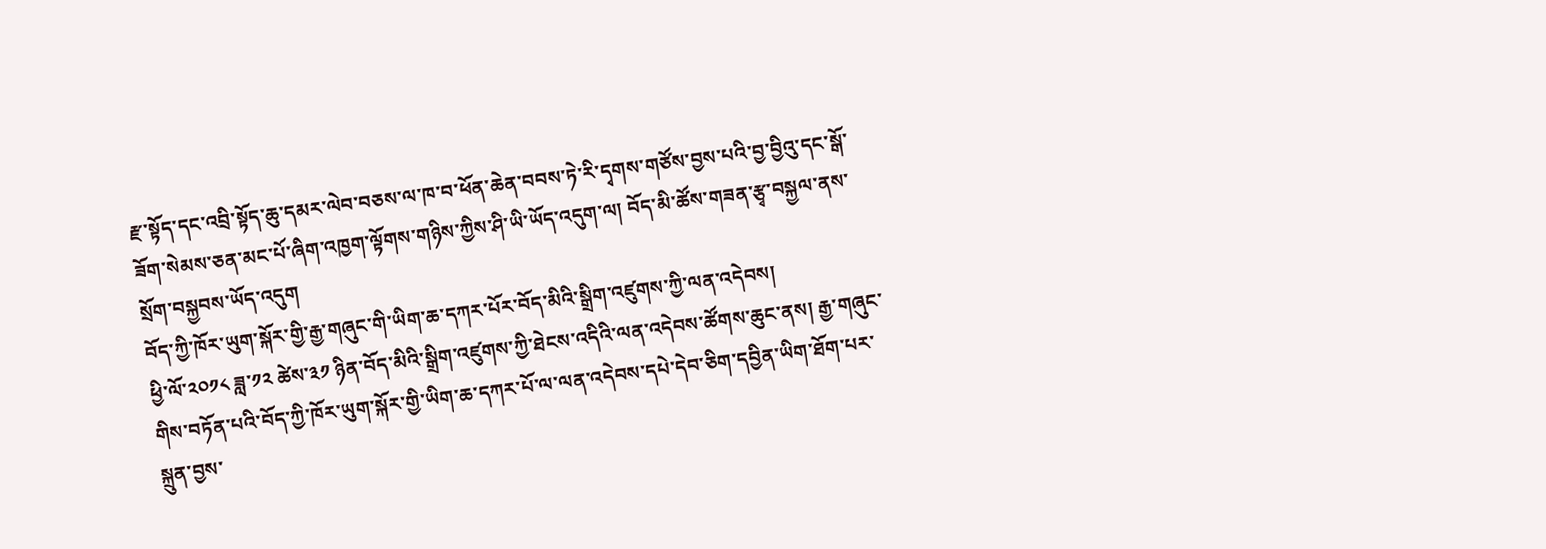རྫ་སྟོད་དང་འབྲི་སྟོད་ཆུ་དམར་ལེབ་བཅས་ལ་ཁ་བ་ཕོན་ཆེན་བབས་ཏེ་རི་དྭགས་གཙོས་བྱས་པའི་བྱ་བྱིའུ་དང་སྒོ་ཟོག་སེམས་ཅན་མང་པོ་ཞིག་འཁྱག་ལྟོགས་གཉིས་ཀྱིས་ཤི་ཡི་ཡོད་འདུག་ལ། བོད་མི་ཚོས་གཟན་རྩྭ་བསྐྱལ་ནས་སྲོག་བསྐྱབས་ཡོད་འདུག
བོད་ཀྱི་ཁོར་ཡུག་སྐོར་གྱི་རྒྱ་གཞུང་གི་ཡིག་ཆ་དཀར་པོར་བོད་མིའི་སྒྲིག་འཛུགས་ཀྱི་ལན་འདེབས།
ཕྱི་ལོ་༢༠༡༨ ཟླ་༡༢ ཚེས་༣༡ ཉིན་བོད་མིའི་སྒྲིག་འཛུགས་ཀྱི་ཐེངས་འདིའི་ལན་འདེབས་ཚོགས་ཆུང་ནས། རྒྱ་གཞུང་གིས་བཏོན་པའི་བོད་ཀྱི་ཁོར་ཡུག་སྐོར་གྱི་ཡིག་ཆ་དཀར་པོ་ལ་ལན་འདེབས་དཔེ་དེབ་ཅིག་དབྱིན་ཡིག་ཐོག་པར་སྐྲུན་བྱས་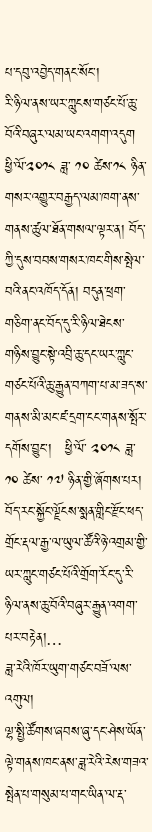པ་དབུ་འབྱེད་གནང་སོང་།
རི་ཉིལ་ནས་ཡར་ཀླུངས་གཙང་པོ་ཆུ་བོའི་བཞུར་ལམ་ཡང་འགག་འདུག
ཕྱི་ལོ་༢༠༡༨ ཟླ་ ༡༠ ཚེས་༡༨ ཉིན་གསར་འགྱུར་བརྒྱད་ལམ་ཁག་ནས་གནས་ཚུལ་ཐོན་གསལ་ལྟར་ན། བོད་ཀྱི་དུས་བབས་གསར་ཁང་གིས་སྤེལ་བའི་ནང་འཁོད་དོན། བདུན་ཕྲག་གཅིག་ནང་བོད་དུ་རི་ཉིལ་ཐེངས་གཉིས་བྱུང་སྟེ་འབྲི་ཆུ་དང་ཡར་ཀླུང་གཙང་པོའི་ཆུ་རྒྱུན་བཀག་པ་མ་ཟད་ས་གནས་མི་མང་ཛ་དྲག་ངང་གནས་སྤོར་དགོས་བྱུང་།   ཕྱི་ལོ་ ༢༠༡༨ ཟླ་ ༡༠ ཚེས་ ༡༧ ཉིན་གྱི་ཞོགས་པར། བོད་རང་སྐྱོང་ལྗོངས་སྨན་གླིང་རྫོང་ཕད་གྲོང་རྡལ་རྒྱ་ལ་ཡུལ་ཚོའི་ཉེ་འགྲམ་གྱི་ཡར་ཀླུང་གཙང་པོའི་གྲོག་རོང་དུ་རི་ཉིལ་ནས་ཆུ་བོའི་བཞུར་རྒྱུན་འགག་པར་བརྟེན།…
ཟླ་རེའི་ཁོར་ཡུག་གཙང་བཟོ་ལས་འགུལ།
ལྷ་སྤྱི་ཚོགས་ཞབས་ཞུ་དང་ཤེས་ཡོན་ལྟེ་གནས་ཁང་ནས་ཟླ་རེའི་རེས་གཟའ་སྤེན་པ་གསུམ་པ་གང་ཡིན་ལ་རྡ་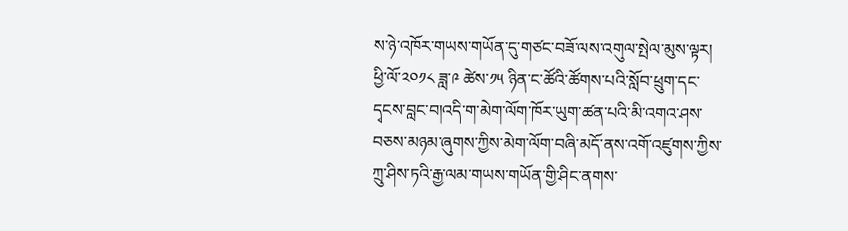ས་ཉེ་འཁོར་གཡས་གཡོན་དུ་གཙང་བཟོ་ལས་འགུལ་སྤེལ་མུས་ལྟར། ཕྱི་ལོ་༢༠༡༨ ཟླ་༩ ཚེས་༡༥ ཉིན་ང་ཚོའི་ཚོགས་པའི་སློབ་ཕྲུག་དང་དྭངས་བླང་བ།འདི་ག་མེག་ལོག་ཁོར་ཡུག་ཚན་པའི་མི་འགའ་ཤས་བཅས་མཉམ་ཞུགས་ཀྱིས་མེག་ལོག་བཞི་མདོ་ནས་འགོ་འཛུགས་ཀྱིས་ཀྲུ་ཤིས་ཏའི་རྒྱ་ལམ་གཡས་གཡོན་གྱི་ཤིང་ནགས་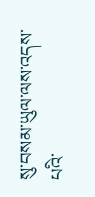སུ་བསམ་ཡུལ་ལས་འདས་པའི་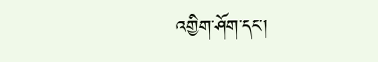འགྱིག་ཤོག་དང་།